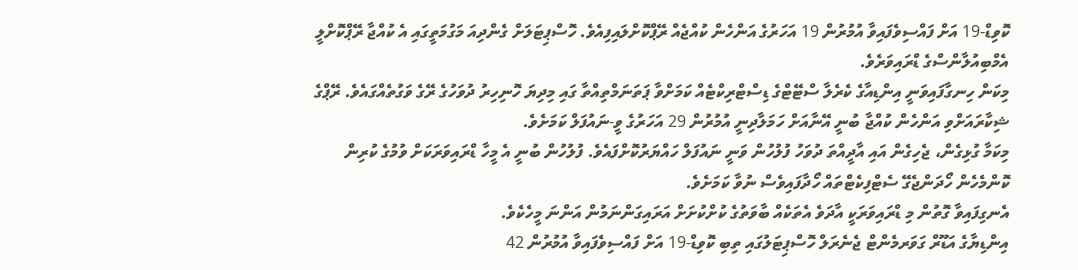ކޮވިޑް-19 އަށް ފައްސިވެފައިވާ އުމުރުން 19 އަހަރުގެ އަންހެން ކުއްޖެއް ރޭޕްކޮށްލައިފިއެވެ. ހޮސްޕިޓަލަށް ގެންދިއަ މަގުމަތީގައި އެ ކުއްޖާ ރޭޕްކޮށްލީ އެމްބިއުލާންސްގެ ޑްރައިވަރެވެ.
މިކަން ހިނގާފައިވަނީ އިންޑިއާގެ ކެރެލާ ސްޓޭޓްގެ ޑިސްޓްރިކްޓެއް ކަމަށްވާ ޕަތަނަމްތިއްތާ ގައި މިދިޔަ ހޮނިހިރު ދުވަހުގެ ރޭގެ ވަގުތެއްގައެވެ. ރޭޕްގެ ޝިކާރައަށްވި އަންހެން ކުއްޖާ ބުނީ އޭނާއަށް ހަމަލާދިނީ އުމުރުން 29 އަހަރުގެ ވީ-ނައުފަލް ކަމަށެވެ.
މިކަމާ ގުޅިގެން، ޖެހިގެން އައި އާދީއްތަ ދުވަހު ފުލުހުން ވަނީ ނައުފަލް ހައްޔަރުކޮށްފައެވެ. ފުލުހުން ބުނީ އެ މީހާ ޑްރައިވަރަކަށް ވުމުގެ ކުރިން ކޮންމެހެން ހޯދަންޖެގޭ ސެޓްފިކެޓްތައް ހޯދާފައިވެސް ނުވާ ކަމަށެވެ.
އެނގިފައިވާ ގޮތުން މި ޑްރައިވަރަކީ އާދަވެ އެތަކެއް ބާވަތުގެ ކުށްކުށަށް އަރައިގަންނަމުން އަންނަ މީހެކެވެ.
އިންޑިޔާގެ އަޑޫރް ގަވަރމެންޓް ޖެނެރަލް ހޮސްޕިޓަލުގައި ތިބި ކޮވިޑް-19 އަށް ފައްސިވެފައިވާ އުމުރުން 42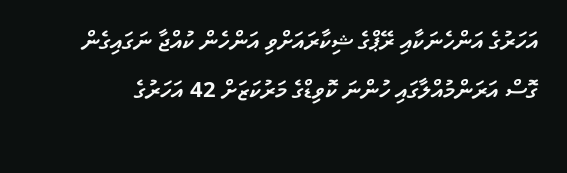އަހަރުގެ އަންހެނަކާއި ރޭޕްގެ ޝިކާރައަށްވި އަންހެން ކުއްޖާ ނަގައިގެން ގޮސް އަރަންމުއްލާގައި ހުންނަ ކޮވިޑްގެ މަރުކަޒަށް 42 އަހަރުގެ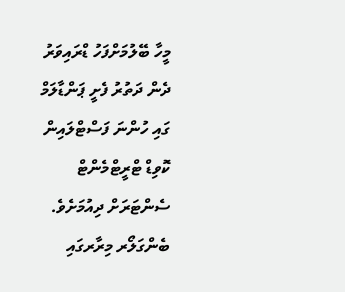މީހާ ބޭލުމަށްފަހު ޑްރައިވަރު ދެން ދަތުރު ފެށީ ޕަންޑާލަމް ގައި ހުންނަ ފަސްޓްލައިން ކޮވިޑް ޓްރީޓްމެންޓް ސެންޓަރަށް ދިއުމަށެވެ.
ބެންގަލޯރ މިރާރގައި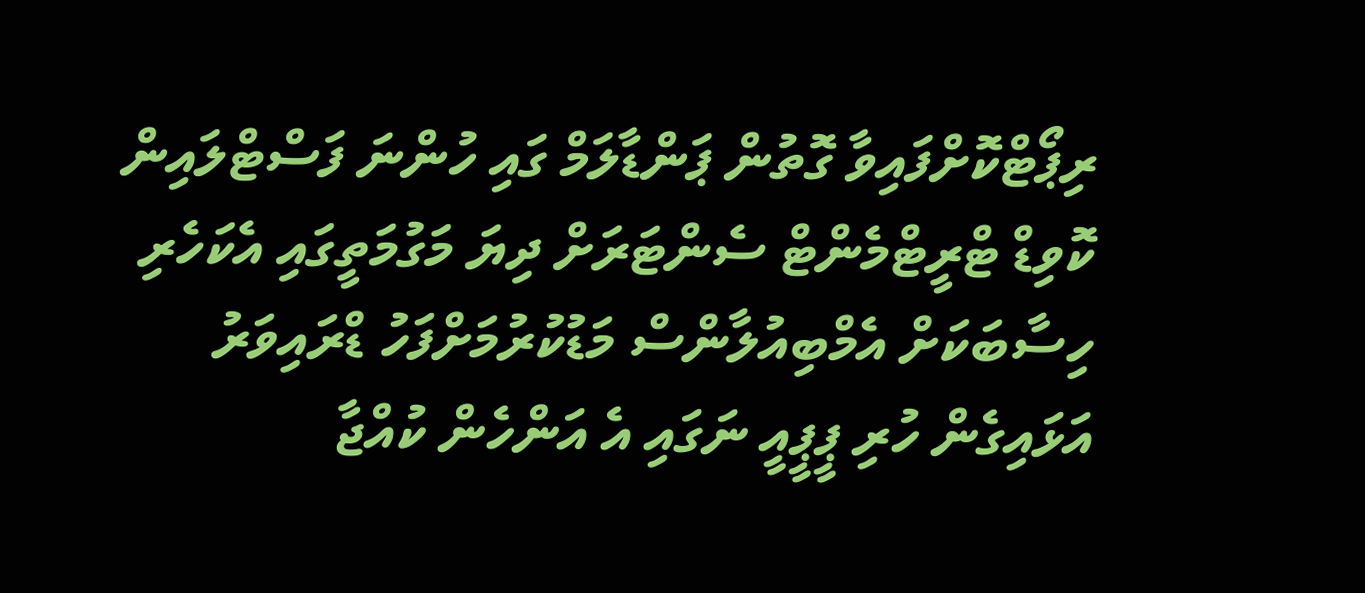ރިޕޯޓްކޮށްފައިވާ ގޮތުން ޕަންޑާލަމް ގައި ހުންނަ ފަސްޓްލައިން ކޮވިޑް ޓްރީޓްމެންޓް ސެންޓަރަށް ދިޔަ މަގުމަތީގައި އެކަހެރި ހިސާބަކަށް އެމްބިއުލާންސް މަޑުކުރުމަށްފަހު ޑްރައިވަރު އަޅައިގެން ހުރި ޕީޕީއީ ނަގައި އެ އަންހެން ކުއްޖާ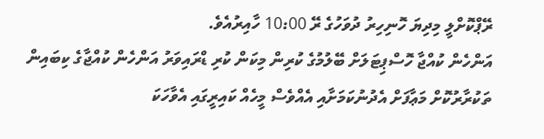ރޭޕްކޮށްލީ މިދިޔަ ހޮނިހިރު ދުވަހުގެ ރޭ 10:00 ހާއިރުއެވެ.
އަންހެން ކުއްޖާ ހޮސްޕިޓަލަށް ބޭލުމުގެ ކުރިން މިކަން ކުރި ޑްރައިވަރު އަންހެން ކުއްޖާގެ ކިބައިން ތަކުރާރުކޮށް މަޢާފަށް އެދުނުކަމަށާއި އެއްވެސް މީހެއް ކައިރީގައި އެވާހަކަ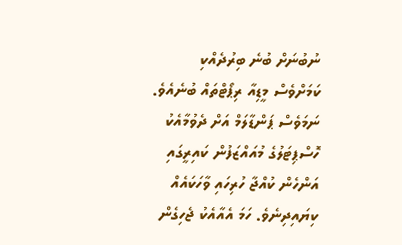ނުބުނަށް ބުނެ ބިރުދެއްކި ކަމަށްވެސް މީޑިއާ ރިޕޯޓްތައް ބުނެއެވެ. ނަމަވެސް ޕަންޑާލަމް އަށް ދެވުމާއެކު ހޮސްޕިޓަލުގެ މުއައްޒަފުން ކައިރީގައި އަންހެން ކުއްޖާ ހުރިހައި ވާހަކައެއް ކިޔައިދިނެވެ. ހަމަ އެއާއެކު ޖެހިގެން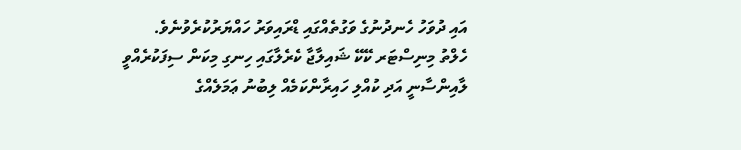އައި ދުވަހު ހެނދުނުގެ ވަގުތެއްގައި ޑްރައިވަރު ހައްޔަރުކުރެވުނެވެ.
ހެލްތު މިނިސްޓަރ ކޭކޭ ޝައިލާޖާ ކެރެލާގައި ހިނގި މިކަން ސިފަކުރެއްވީ ލާއިންސާނީ އަދި ކުއްލި ހައިރާންކަމެއް ލިބުނު ޢަމަލެއްގެ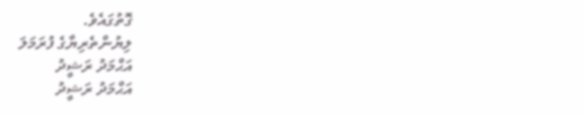ގޮތުގައެވެ.
ލިޔުންތެރިޔާގެ ފުރަމަލަ
އަޙްމަދު ރަޝީދު
އަޙްމަދު ރަޝީދު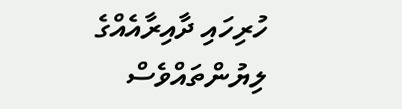ހުރިހައި ދާއިރާއެއްގެ ލިޔުންތައްވެސް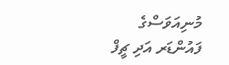މުނިއަވަސްގެ ފައުންޑަރ އަދި ޗީފް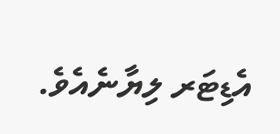އެޑިޓަރ ލިޔާނެއެވެ.